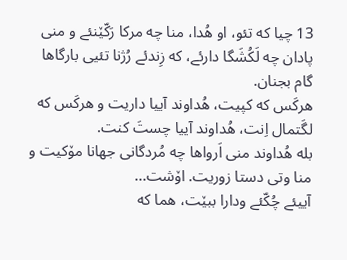13 چیا که تئو، او هُدا، منا چه مرکا رَکّێنئے و منی پادان چه لَکُشَگا دارئے، که زِندئے رُژنا تئیی بارگاها گام بجنان.
هرکَس که کپیت، هُداوند آییا داریت و هرکَس که لگَتمال اِنت، هُداوند آییا چستَ کنت.
بله هُداوند منی اَرواها چه مُردگانی جهانا مۆکیت و منا وتی دستا زوریت. اۆشت...
آییئے چُکّئے ودارا ببێت، هما که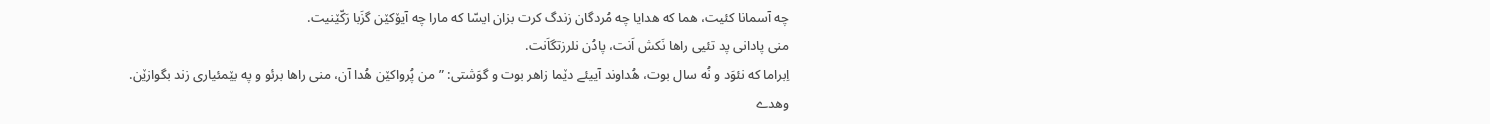چه آسمانا کئیت، هما که هدایا چه مُردگان زندگ کرت بزان ایسّا که مارا چه آیۆکێن گزَبا رَکّێنیت.
منی پادانی پد تئیی راها نَکش اَنت، پادُن نلرزتگاَنت.
اِبراما که نئوَد و نُه سال بوت، هُداوند آییئے دێما زاهر بوت و گوَشتی: ”من پُرواکێن هُدا آن، منی راها برئو و په بێمئیاری زند بگوازێن.
وهدے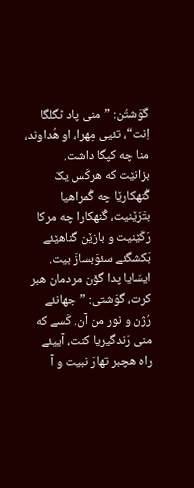گوَشتُن: ”منی پاد ٹگلگا اِنت“، تئیی مِهرا، او هُداوند، منا چه کپگا داشت.
بزانێت که هرکَس یکّ گُنهکارێا چه گُمراهیا بتَرّێنیت، گُنهکارا چه مرکا رَکّێنیت و بازێن گناهێئے بَکشگئے سئوَبسازَ بیت.
ایسّایا پدا گۆن مردمان هبر کرت، گوَشتی: ”جهانئے رُژن و نور من آن. کَسے که منی رَندگیریا کنت، آییئے راه هچبر تهارَ نبیت و آ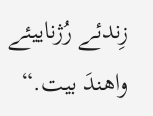زِندئے رُژناییئے واهندَ بیت.“